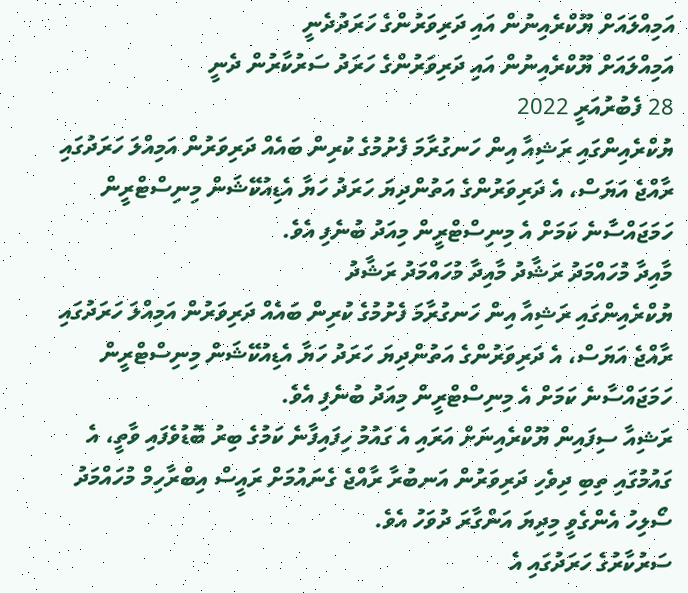އަމިއްލައަށް ޔޫކްރެއިނުން އައި ދަރިވަރުންގެ ހަރަދުދެނީ
އަމިއްލައަށް ޔޫކްރެއިނުން އައި ދަރިވަރުންގެ ހަރަދު ސަރުކާރުން ދެނީ
28 ފެބުރުއަރީ 2022
ޔުކްރެއިންގައި ރަޝިއާ އިން ހަނގުރާމަ ފެށުމުގެ ކުރިން ބައެއް ދަރިވަރުން އަމިއްލަ ހަރަދުގައި ރާއްޖެ އަޔަސް، އެ ދަރިވަރުންގެ އަތުންދިޔަ ހަރަދު ހަޔާ އެޑިއުކޭޝަން މިނިސްޓްރީން ހަމަޖައްސާނެ ކަމަށް އެ މިނިސްޓްރީން މިއަދު ބުނެފި އެވެ.
މާއިދާ މުހައްމަދު ރަޝާދު މާއިދާ މުހައްމަދު ރަޝާދު
ޔުކްރެއިންގައި ރަޝިއާ އިން ހަނގުރާމަ ފެށުމުގެ ކުރިން ބައެއް ދަރިވަރުން އަމިއްލަ ހަރަދުގައި ރާއްޖެ އަޔަސް، އެ ދަރިވަރުންގެ އަތުންދިޔަ ހަރަދު ހަޔާ އެޑިއުކޭޝަން މިނިސްޓްރީން ހަމަޖައްސާނެ ކަމަށް އެ މިނިސްޓްރީން މިއަދު ބުނެފި އެވެ.
ރަޝިއާ ސިފައިން ޔޫކްރެއިނަށް އަރައި އެ ގައުމު ހިފައިފާނެ ކަމުގެ ބިރު ބޮޑުވެފައި ވާތީ، އެ ގައުމުގައި ތިބި ދިވެހި ދަރިވަރުން އަނބުރާ ރާއްޖެ ގެނައުމަށް ރައީސް އިބްރާހިމް މުހައްމަދު ސޯލިހު އެންގެވީ މިދިޔަ އަންގާރަ ދުވަހު އެވެ.
ސަރުކާރުގެ ހަރަދުގައި އެ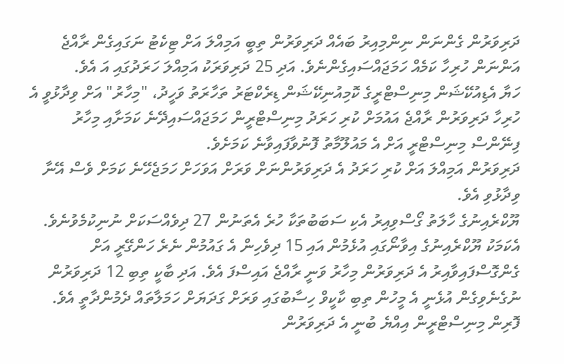ދަރިވަރުން ގެންނަން ނިންމިއިރު ބައެއް ދަރިވަރުން ތިބީ އަމިއްލަ އަށް ޓިކެޓު ނަގައިގެން ރާއްޖެ އަންނަން ހުރިހާ ކަމެއް ހަމަޖައްސައިގެންނެވެ. އަދި 25 ދަރިވަރަކު އަމިއްލަ ހަރަދުގައި އަ އެވެ.
ހަޔާ އެޑިއުކޭޝަން މިނިސްޓްރީގެ ކޮމިއުނިކޭޝަން ޑިރެކްޓަރު ތަހާރަތު ވަހީދު، "މިހާރު" އަށް ވިދާޅުވީ އެ ހުރިހާ ދަރިވަރުން ރާއްޖެ އައުމަށް ކުރި ހަރަދު މިނިސްޓްރީން ހަމަޖައްސައިދޭނެ ކަމަށާއި މިހާރު ފިނޭންސް މިނިސްޓްރީ އަށް އެ މައުލޫމާތު ފޮނުވާފައިވާނެ ކަމަށެވެ.
ދަރިވަރުން އަމިއްލަ އަށް ކުރި ހަރަދު އެ ދަރިވަރުންނަށް ވަރަށް އަވަހަށް ހަމަޖެހޭނެ ކަމަށް ވެސް އޭނާ ވިދާޅުވި އެވެ.
ޔޫކްރެއިނުގެ ހާލަތު ގޯސްވިއިރު އެކި ސަބަބުތަކާ ހުރެ އެތަނުން 27 ދިވެއްސަކަށް ނުނިކުމެވުނެވެ. އެކަމަކު ޔޫކްރެއިނުގެ އިވާނޯގައި އުޅެމުން އައި 15 ދިވެހިން އެ ގައުމުން ނެރެ ހަންގޭރީ އަށް ގެންގޮސްފައިވާއިރު އެ ދަރިވަރުން މިހާރު ވަނީ ރާއްޖެ އައިސްފަ އެވެ. އަދި ބާކީ ތިބި 12 ދަރިވަރުން ނުގެނެވިގެން އުޅެނީ އެ މީހުން ތިބި ކާކީވް ހިސާބުގައި ވަރަށް ގަދަޔަށް ހަމަލާތައް ދެމުންދާތީ އެވެ.
ފޮރިން މިނިސްޓްރީން އިއްޔެ ބުނީ އެ ދަރިވަރުން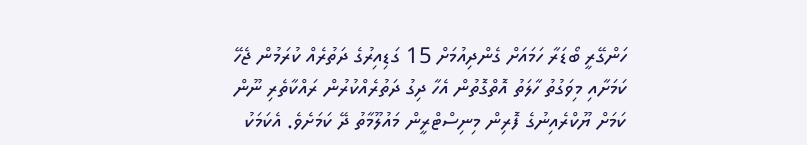ހަންގޭރީ ބޯޑަރާ ހަމައަށް ގެންދިއުމަށް 15 ގަޑިއިރުގެ ދަތުރެއް ކުރަމުން ޖެހޭ ކަމަށާއި މިވަގުތު ހާލަތު އޮތްގޮތުން އެހާ ދިގު ދަތުރެއްކުރުން ރައްކާތެރި ނޫން ކަމަށް ޔޫކްރެއިނުގެ ފޮރިން މިނިސްޓްރީން މައުލޫމާތު ދޭ ކަމަށެވެ. އެކަމަކު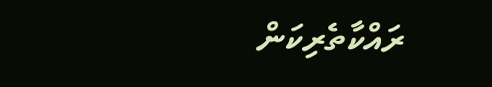ރައްކާތެރިކަން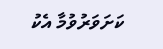ކަށަވަރުވުމާ އެކު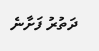ދަތުރު ފަށާނެ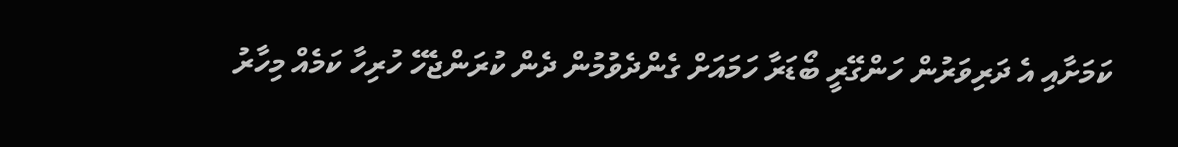ކަމަށާއި އެ ދަރިވަރުން ހަންގޭރީ ބޯޑަރާ ހަމައަށް ގެންދެވުމުން ދެން ކުރަންޖެހޭ ހުރިހާ ކަމެއް މިހާރު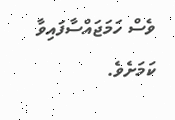ވެސް ހަމަޖައްސާފައިވާ ކަމަށެވެ.